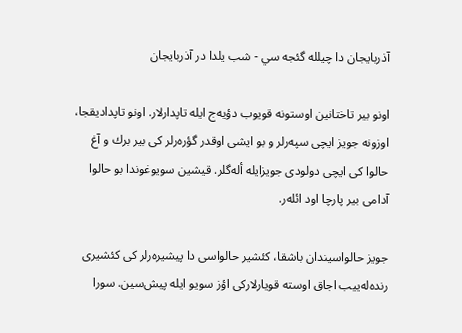آذربايجان دا چيلله گئجه ‌سي - شب یلدا در آذربايجان

اونو بير تاختانين اوستونه قويوب دؤيه‌ج ايله تاپدارلار. اونو تاپداديقجا، اوزونه جويز ايچی سپه‌رلر و بو ايشی اوقدر گؤره‌رلر كی بير برك و آغ حالوا كی ايچی دولودی جويزايله أله‌گلر. قيشين سويوغوندا بو حالوا آدامی بير پارچا اود ائله‌ر.

جويز حالواسيندان باشقا، كئشير حالواسی دا پيشيره‌رلر كی كئشيری رنده‌‌له‌ييب اجاق اوسته قويارلاركی اؤز سويو ايله پيش‌سين. سورا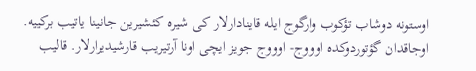اوستونه دوشاب تؤكوب وارگوج ايله قاينادارلار كی شيره كئشيرين جانينا ياتيب بركييه. اوجاقدان گؤتوردوكده اوووج- اوووج جويز ايچی اونا آرتيريب قارشيديرارلار. قاليب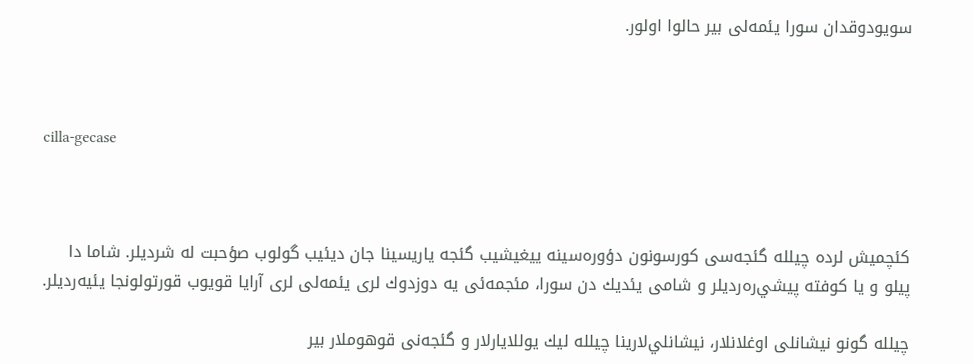سويودوقدان سورا يئمه‌لی بير حالوا اولور.



cilla-gecase



كئچميش لرده چيلله گئجه‌سی كورسونون دؤوره‌سينه ييغيشيب گئجه ياريسينا جان ديئيب گولوب صؤحبت له شرديلر. شاما دا پيلو و يا كوفته پيشي‌ره‌رديلر و شامی يئديك دن سورا، مئجمه‌‌ئی يه دوزدوك ‌لری يئمه‌لی لری آرايا قويوب قورتولونجا يئيه‌رديلر.

چيلله گونو نيشانلی اوغلانلار، نيشانلي‌لارينا چيلله ليك يوللايارلار و گئجه‌نی قوهوملار بير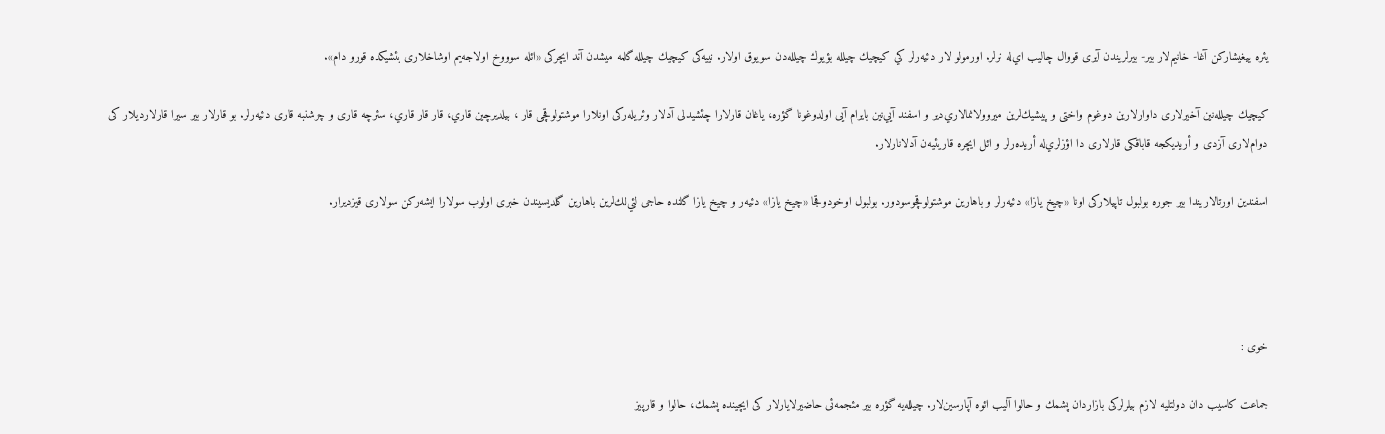يئره ييغيشاركن آغا- خانيم‌لار بير- بيرلريندن آيری قووال چاليب اي‌له نرلر. اورمولو لار دئيه‌رلر كي‌ كيچيك چيلله بؤيوك چيلله‌دن سويوق اولار. نييه‌كی كيچيك چيلله گلمه ميشدن آند ايچركی «ائله سوووخ اولاجه‌يم اوشاخلاری بئشيكده قورو دام».

كيچيك چيلله‌نين آخيرلاری داوارلارين دوغوم واختی و پيشيك‌لرين ميروولانمالاري‌دير و اسفند آيي‌نين بايرام آيی اولدوغونا گؤره، ياغان قارلارا چئشيدلی آدلار وئريله‌ر‌كی اونلارا موشتولوقچی قار ، بيلديرچين قاري، قار قار قاري، سئرچه قاری و چرشنبه قاری دئيه‌رلر. بو قارلار بير سيرا قارلارديلار كی دوام‌لاری آزدی و أريديكجه قاباقكی قارلاری دا اؤزلري‌له أريده‌رلر و ائل ايچره قاريئيه‌ن آدلانارلار.

اسفندين اورتالاريندا بير جوره بولبول تاپيلاركی اونا «چيخ يازا» دئيه‌رلر و باهارين موشتولوقچوسودور. بولبول اوخودوقجا «چيخ يازا» دئيه‌ر و چيخ يازا گلنده حاجی لئي‌لك‌لرين باهارين گلديسيندن خبری اولوب سولارا ايشه‌ركن سولاری قيزديرار.




خوی :

جماعت كاسيب دان دولتلیه لازم بيلرلركی بازاردان پشمك و حالوا آليب ائوه آپارسين‌لار. چيلله‌يه گؤره بير مئجمه‌ئی حاضيرلايارلار كی ايچينده پشمك، حالوا و قارپيز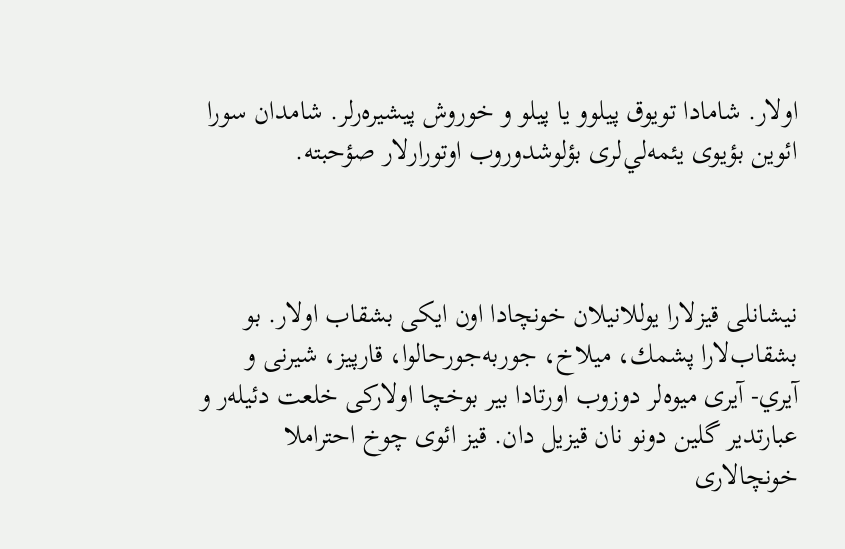اولار. شامادا تويوق پيلوو يا پيلو و خوروش پيشيره‌رلر. شامدان سورا ائوين بؤيوی يئمه‌لي‌لری بؤلوشدوروب اوتورارلار صؤحبته.



نيشانلی قيزلارا يوللانيلان خونچادا اون ايكی بشقاب اولار. بو بشقاب‌لارا پشمك، ميلاخ، جوربه‌جورحالوا، قارپيز، شيرنی و آيري- آيری ميوه‌لر دوزوب اورتادا بير بوخچا اولاركی خلعت دئیله‌ر و عبارتدير گلين دونو نان قيزيل دان. قيز ائوی چوخ احتراملا خونچالاری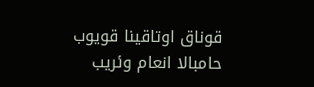قوناق اوتاقينا قويوب حامبالا انعام وئريب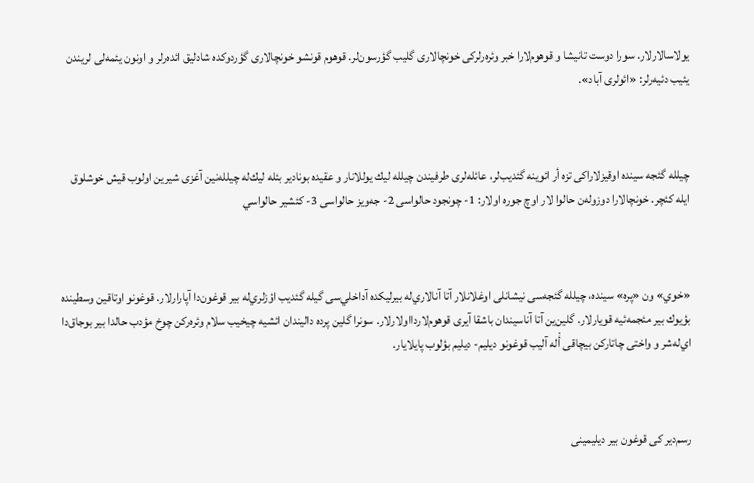يولاسالارلار. سورا دوست تانيشا و قوهوم‌لارا خبر وئره‌رلركی خونچالاری گليب گؤرسون‌لر. قوهوم قونشو خونچالاری گؤردوكده شادليق ائده‌رلر و اونون يئمه‌لی لريندن يئیب دئيه‌رلر: «ائولری آباد».



چيلله گئجه سينده اوقيزلاراكی تزه أر ائوينه گئديب‌لر، عائله‌لری طرفيندن چيلله ليك يوللانار و عقيده بونادير بئله ليك‌له چيلله‌نين آغزی شيرين اولوب قيش خوشلوق ايله كئچر. خونچالارا دوزوله‌ن حالوا لار اوچ جوره اولار: 1- چونجود‌ حالواسی 2- جه‌ويز حالواسی 3- كئشير حالواسي



«خوي‌» ون «پره» سينده، چيلله گئجه‌سی نيشانلی اوغلانلار آتا آنا‌لاري‌له بيرليكده آداخلي‌سی گيله گئديب اؤزلري‌له بير قوغون‌دا آپارارلار. قوغونو اوتاقين وسطينده بؤيوك بير مئجمه‌ئیه قويارلار. گلين‌ين آتا آناسيندان باشقا آيری قوهوم‌لار‌دااولارلار. سونرا گلين پرده داليندان ائشیه چيخيب سلام وئره‌ركن چوخ مؤدب حالدا بير بوجاق‌دا اي‌له‌شر و واختی چاتاركن بيچاقی أْله آليب قوغونو ديليم- ديليم بؤلوب پايلايار.



رسم‌دير كی قوغون بير ديليمينی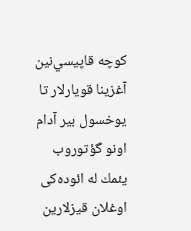كوچه قاپيسي‌نين آغزينا قويارلار تا يوخسول بير آدام اونو گؤتوروب يئمك له ائوده‌كی اوغلان قيزلارين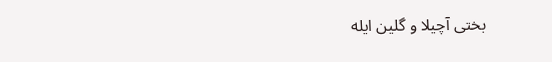بختی آچيلا و گلين ايله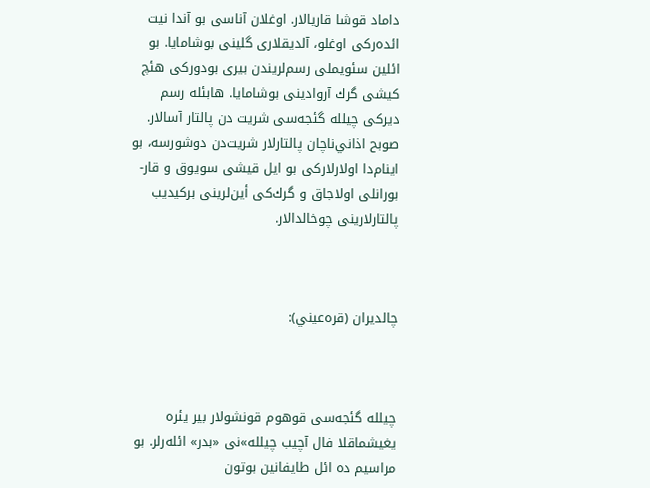داماد قوشا قاریالار. اوغلان آناسی بو آندا نيت ائده‌ركی اوغلو، آلديقلاری گلينی بوشامايا. بو ائلين سئويملی رسم‌لريندن بيری بودوركی هئچ كيشی گرك آروادينی بوشامايا. هابئله رسم ديركی چيلله گئجه‌سی شريت دن پالتار آسالار. صوبح اذاني‌ناچان پالتارلار شريت‌دن دوشورسه، بو اينام‌دا اولارلاركی بو ايل قيشی سويوق و قار- بورانلی اولاجاق و گرك‌كی أین‌لرينی بركيديب پالتار‌لارينی چوخالدالار.



چالديران (قره‌عيني):



چيلله گئجه‌سی قوهوم قونشولار بير يئره یغيشماقلا فال آچيب چيلله‌»نی «بدر» ائله‌رلر. بو مراسيم ده ائل طايفانين بوتون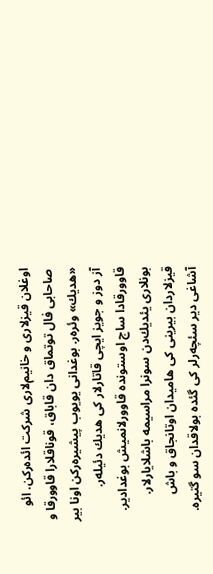اوغلان قيزلاری و خانيم‌لاری شركت ائده‌ركن. ائو صاحابی فال توتماق دان قاباق، قوناقلارا قاوورقا و «هديك» وئره‌ر. بوغدانی يويوب پيشيره‌ركن اونا بير آز دوز و جويز ايچی قاتارلار كی هديك دئیله‌ر. قاوورقادا ساج اوستونده قاوورلانميش بوغدادير. بونلاری يئديك‌دن سونرا مراسيمه باشلايارلار. قيزلاردان بيرينی كی هاميدان اوتانجاق و باش آشاغی دير سئچه‌رلر كی گئده بولاقدان سو گتيره.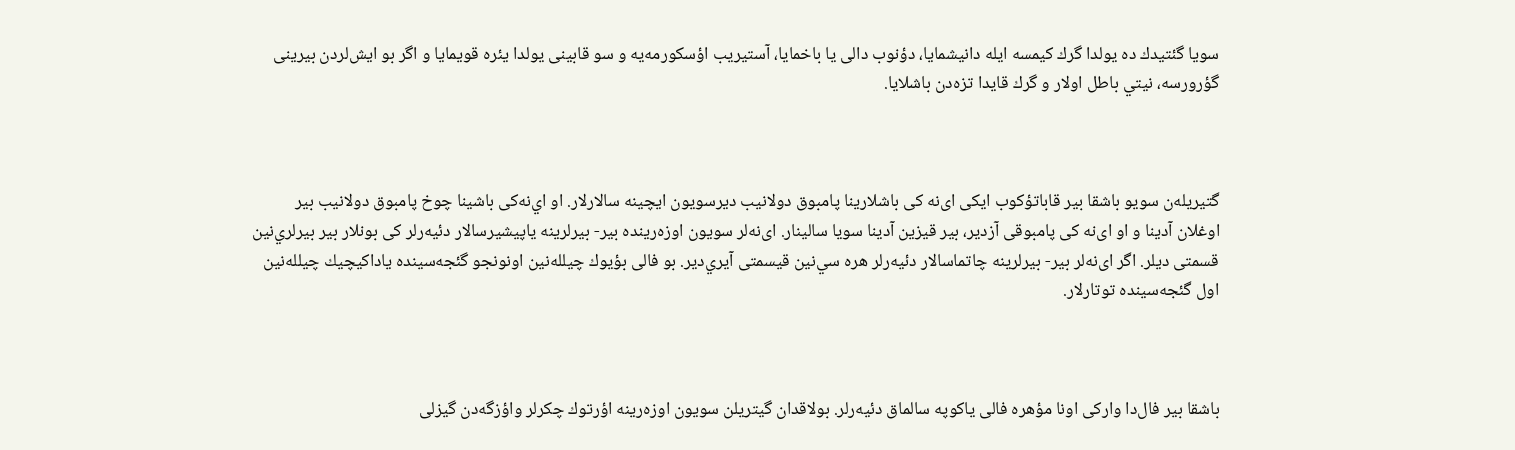سويا گئتيدك ده يولدا گرك كيمسه ايله دانيشمايا، دؤنوب دالی يا باخمايا، آستيريب اؤسكورمه‌يه و سو قابينی يولدا يئره قويمايا و اگر بو ايش‌لردن بيرينی گؤرورسه، نیتي‌ باطل اولار و گرك قایدا تزه‌دن باشلايا.



گتيريله‌ن سويو باشقا بير قاباتؤكوب ايکی ای‌نه کی باشلارينا پامبوق دولانيب ديرسويون ايچينه سالارلار. او اي‌نه‌كی باشينا چوخ پامبوق دولانيب بير اوغلان آدينا و او ا‌ی‌نه‌ كی پامبوقی آزدير، بير قيزين آدينا سويا سالينار. ای‌نه‌لر سويون اوزه‌رينده بير- بيرلرينه ياپيشيرسالار دئيه‌رلر كی بونلار بير بيرلري‌نين قسمتی ديلر. اگر ای‌نه‌لر بير- بيرلرينه چاتماسالار دئيه‌رلر هره سي‌نين قيسمتی آيري‌دير. بو فالی بؤيوك چيلله‌نين اونونجو گئجه‌سينده ياداكيچيك چيلله‌‌نين اول گئجه‌سينده توتارلار.



باشقا بير فال‌دا واركی اونا مؤهره‌ فالی ياكوپه سالماق دئيه‌رلر. بولاقدان گيتريلن سويون اوزه‌‌‌رينه اؤرتوك چكرلر واؤزگه‌دن گيزلی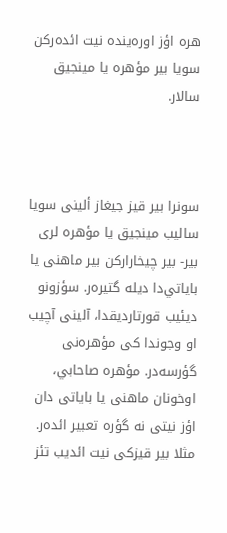هره اؤز اوره‌ینده نيت ائده‌ركن سويا بير مؤهره يا مينجيق سالار.



سونرا بير قيز جيغاز ألينی سويا ساليب مينجيق يا مؤهره لری بير- بير چيخاراركن بير ماهنی يا باياتي‌دا ديله گتيره‌ر. سؤزونو ديئيب قورتارديقدا، آلينی آچيب او وجوندا كی مؤهره‌نی گؤرسه‌در. مؤهره صاحابي، اوخونان ماهنی يا باياتی دان اؤز نيتی نه گؤره تعبير ائده‌ر. مثلا بير قيزكی نيت ائديب تئز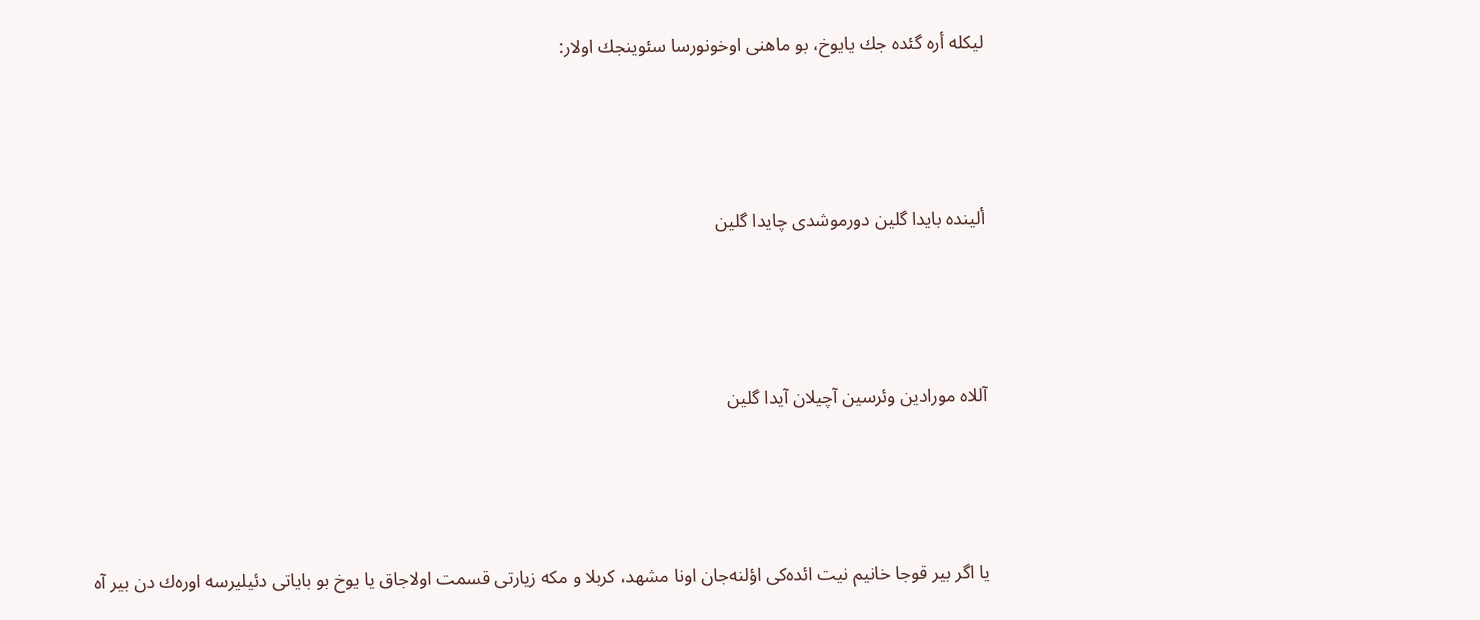ليكله أره گئده جك يايوخ، بو ماهنی اوخونورسا سئوينجك اولار:



ألينده بايدا گلين دورموشدی چايدا گلين



آللاه مورادين وئرسين آچيلان آيدا گلين



يا اگر بير قوجا خانيم نيت ائده‌كی اؤلنه‌جان اونا مشهد، كربلا و مكه زيارتی قسمت اولاجاق يا يوخ بو باياتی دئیليرسه اوره‌ك دن بير آه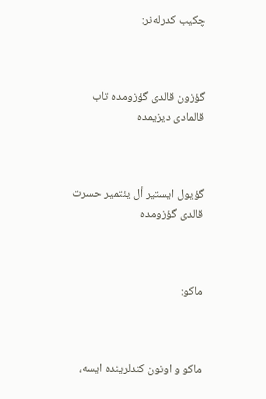چكيب كدرله‌نر:



گؤزون قالدی گؤزومده تاب قالمادی ديزيمده



گؤيول ايستير أل يئتمير حسرت قالدی گؤزومده



ماكو:



ماكو و اونون كندلرينده ايسه،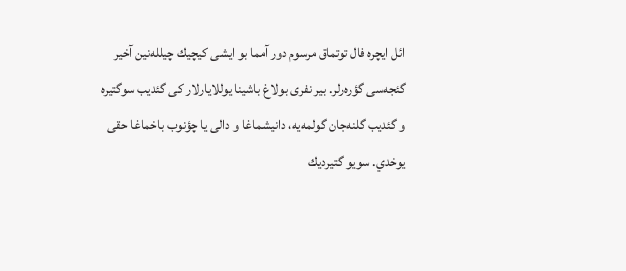ائل ايچره‌ فال توتماق مرسوم دور آمما بو ايشی كيچيك چيلله‌نين آخير گئجه‌سی گؤره‌رلر. بير نفری بولاغ باشينا يوللايارلار كی گئديب سوگتيره‌ و گئديب گلنه‌جان گولمه‌يه، دانيشماغا و دالی يا چؤنوب باخماغا حقی يوخدي. سويو گتيرديك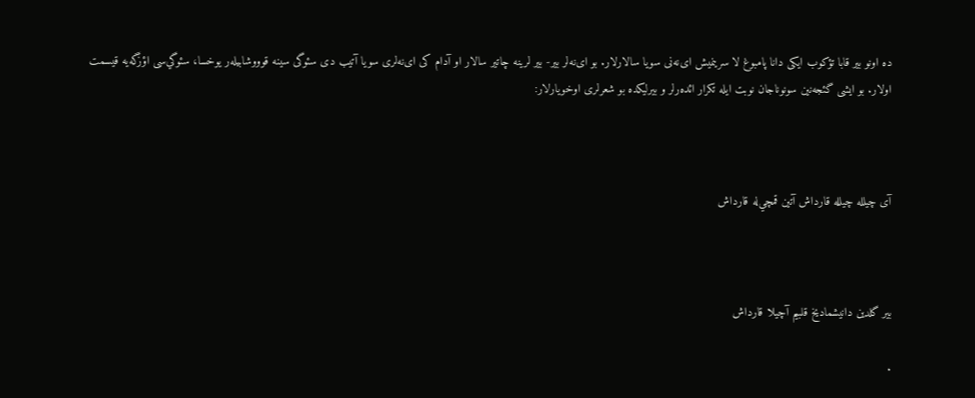ده اونو بير قابا تؤكوب ايكی دانا پامبوغ لا سرينميش ای‌نه‌نی سويا سالارلار. بو ای‌نه‌لر بير- بير لرينه چاتير سالار او آدام كی ای‌نه‌لری سويا آتيب دی سئوگی سينه قوووشابيله‌ر يوخسا، سئوگي‌سی اؤزگه‌يه قيسمت اولار. بو ايشی گئجه‌نين سونوناجان نوبت ايله تكرار ائده‌رلر و بيرليكده بو شعرلری اوخويارلار:



آی چيلله چيلله قارداش آتين قمچي‌له قارداش



بير گلدين دانيشماديخ قلبيم آچيلا قارداش

.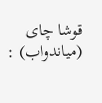قوشا چای (مياندواب) :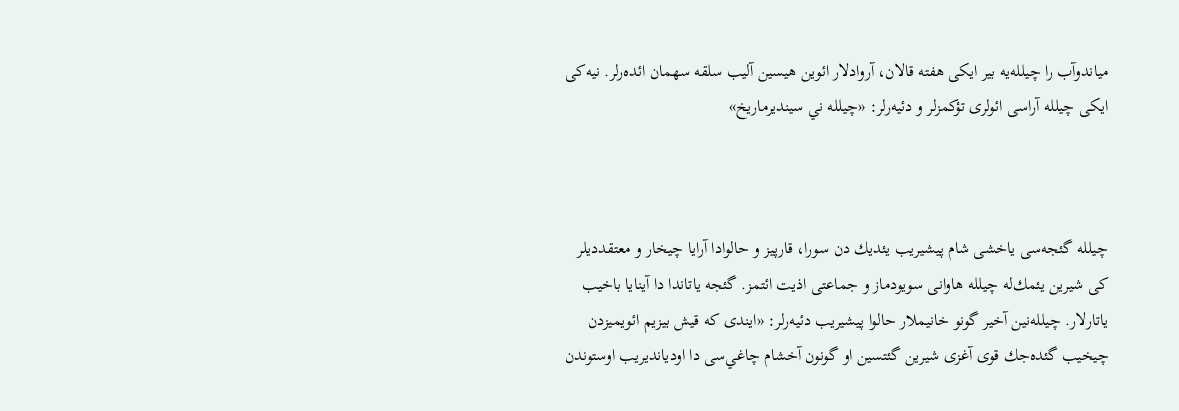مياندوآب را چيلله‌يه بير ايكی هفته قالان، آروادلار ائوين هيسين آليب سلقه سهمان ائده‌رلر. نیه‌كی ايكی چيلله آراسی ائولری تؤكمزلر و دئيه‌رلر: «چيلله‌ ني‌ سينديرماريخ»



چيلله گئجه‌سی ياخشی شام پيشيريب يئديك دن سورا، قارپيز و حالوادا آرايا چيخار و معتقدديلر كی شيرين يئمك‌له چيلله هاوانی سويودماز و جماعتی اذيت ائتمز. گئجه ياتاندا دا آينايا باخيب ياتارلار. چيلله‌نين آخير گونو خانيملار حالوا پيشيريب دئيه‌رلر: «ايندی كه قيش بيزيم ائويميزدن چيخيب گئده‌جك قوی آغزی شيرين گئتسين او گونون آخشام چاغي‌سی دا اوديانديريب اوستوندن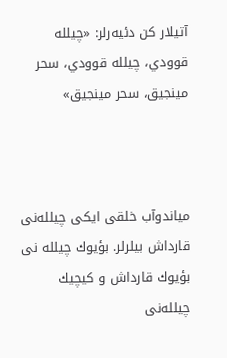آتيلار كن دئيه‌رلر: «چيلله قوودي، چيلله قوودي، سحر مينجيق، سحر مينجيق»



مياندوآب خلقی ايكی چيلله‌نی قارداش بيلرلر. بؤيوك چيلله نی بؤيوك قارداش و كيچيك چيلله‌نی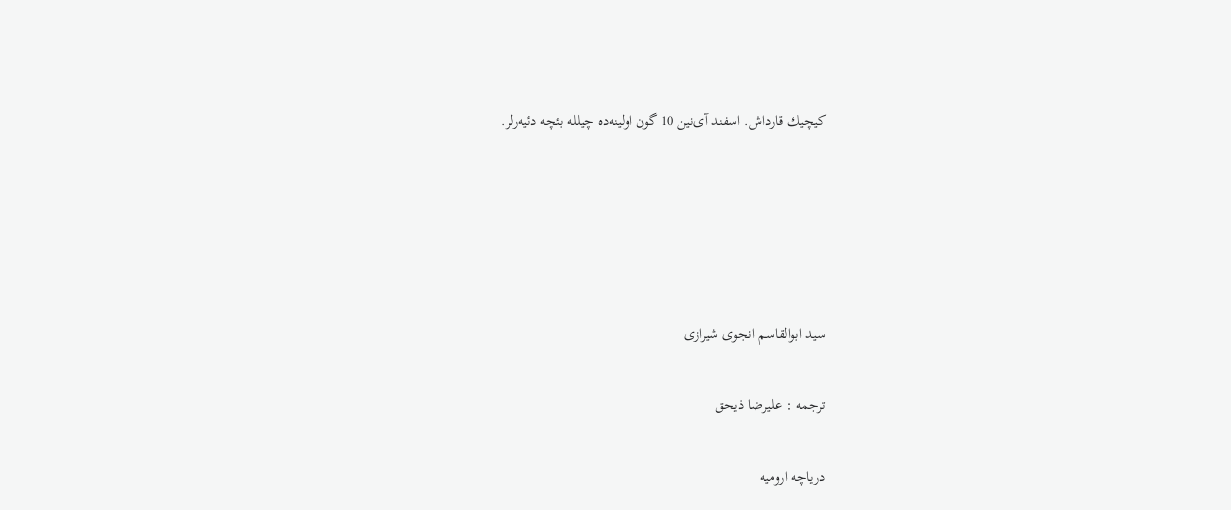كيچيك قارداش. اسفند آی‌نين 10 گون اولينه‌ده چيلله بئچه دئيه‌رلر.





سید ابوالقاسم انجوی شیرازی

ترجمه : علیرضا ذیحق

درياچه اروميه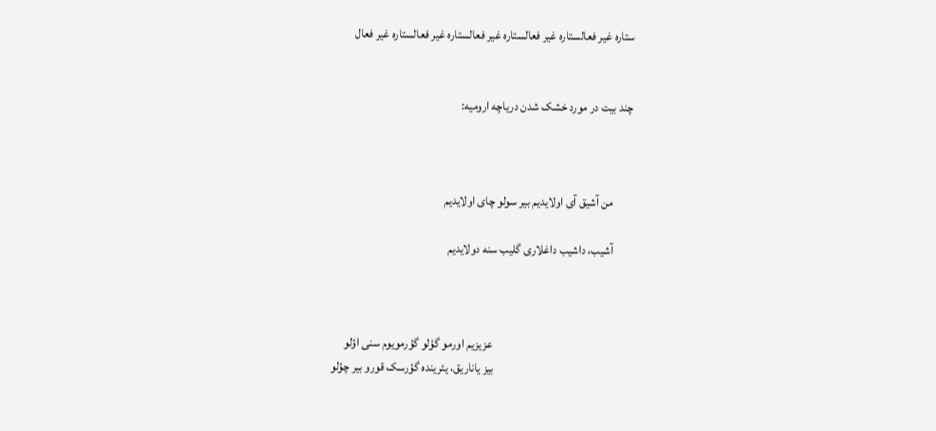ستاره غیر فعالستاره غیر فعالستاره غیر فعالستاره غیر فعالستاره غیر فعال


چند بیت در مورد خشک شدن دریاچه ارومیه:



        من آشیق آی اولایدیم بیر سولو چای اولایدیم

        آشیب، داشیب داغلاری گلیب سنه دولایدیم



                                                         عزیزیم اورمو گؤلو گؤرمویوم سنی اؤلو
                                                         بیز یاناریق، یئرینده گؤرسک قورو بیر چؤلو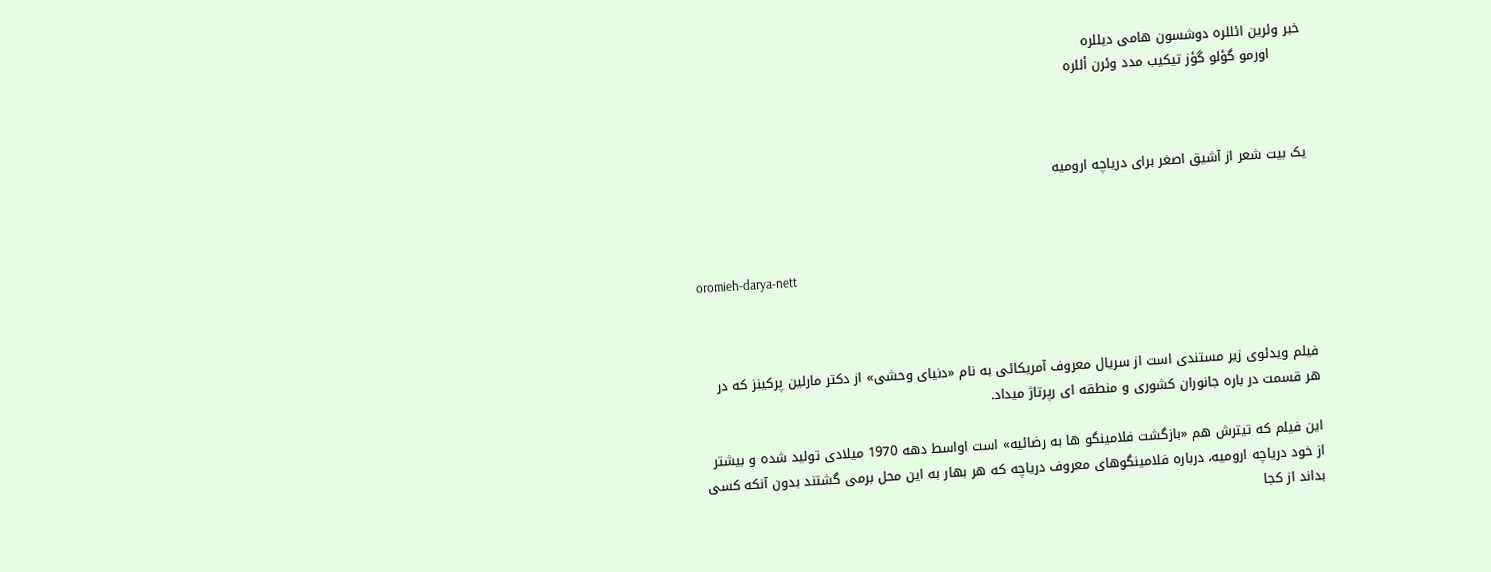خبر وئرین ائللره دوشسون هامی دیللره
       اورمو گؤلو گؤز تیکیب مدد وئرن أللره



یک بیت شعر از آشیق اصغر برای دریاچه ارومیه



oromieh-darya-nett



فیلم ویدئوی زیر مستندی است از سریال معروف آمریکائی به نام «دنیای وحشی» از دکتر مارلین پرکینز که در هر قسمت در باره جانوران کشوری و منطقه ای رپرتاژ میداد.

این فیلم که تیترش هم «بازگشت فلامینگو ها به رضائیه» است اواسط دهه 1970 میلادی تولید شده و بیشتر از خود دریاچه ارومیه، درباره فلامینگوهای معروف دریاچه که هر بهار به این محل برمی گشتند بدون آنکه کسی بداند از کجا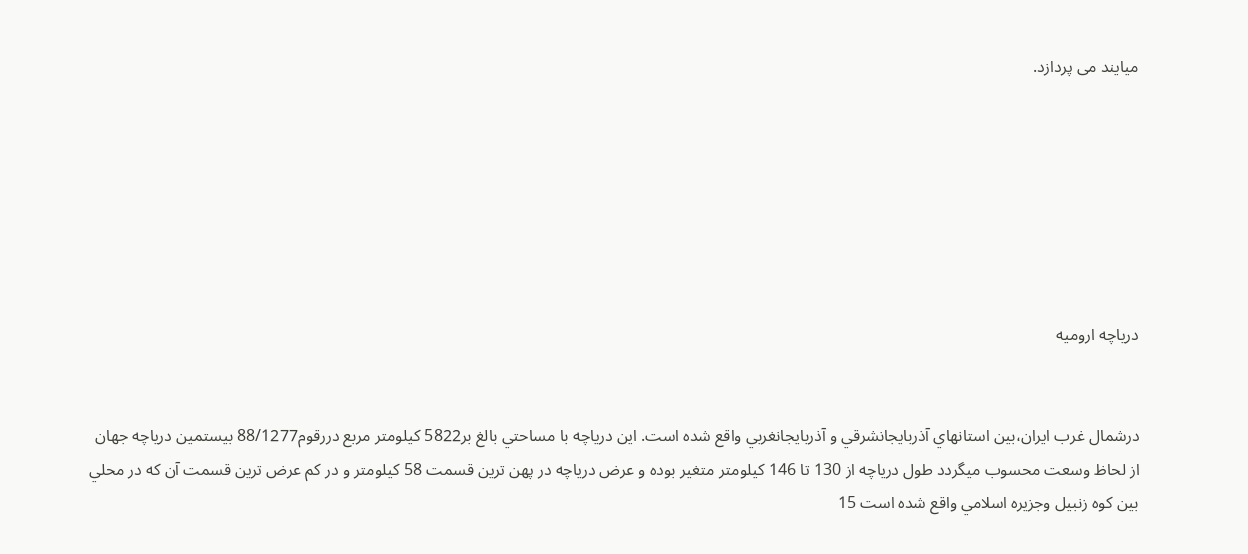میایند می پردازد.







درياچه اروميه


درشمال غرب ايران،بين استانهاي آذربايجانشرقي و آذربايجانغربي واقع شده است. اين درياچه با مساحتي بالغ بر5822 كيلومتر مربع دررقوم88/1277 بيستمين درياچه جهان از لحاظ وسعت محسوب ميگردد طول درياچه از 130 تا 146 كيلومتر متغير بوده و عرض درياچه در پهن ترين قسمت 58 كيلومتر و در كم عرض ترين قسمت آن كه در محلي بين كوه زنبيل وجزيره اسلامي واقع شده است 15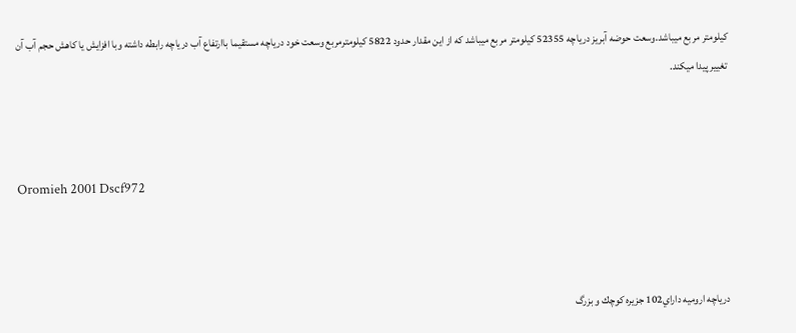كيلومتر مربع ميباشد.وسعت حوضه آبريز درياچه 52355 كيلومتر مربع ميباشد كه از اين مقدار حدود 5822 كيلومترمربع وسعت خود درياچه مستقيما باارتفاع آب درياچه رابطه داشته وبا افزايش يا كاهش حجم آب آن تغيير پيدا ميكند.



Oromieh 2001 Dscf972



درياچه اروميه داراي102 جزيره كوچك و بزرگ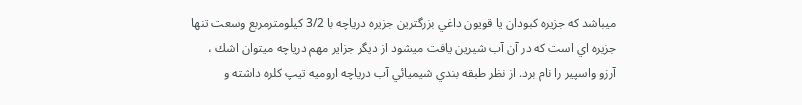ميباشد كه جزيره كبودان يا قويون داغي بزرگترين جزيره درياچه با 3/2 كيلومترمربع وسعت تنها جزيره اي است كه در آن آب شيرين يافت ميشود از ديگر جزاير مهم درياچه ميتوان اشك ، آرزو واسپير را نام برد. از نظر طبقه بندي شيميائي آب درياچه اروميه تيپ كلره داشته و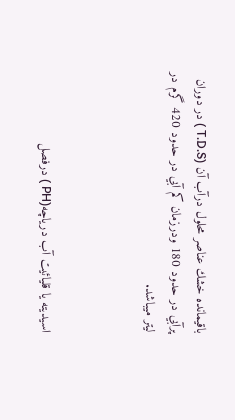باقيمانده خشك عناصر محلول درآب آن (T.D.S ) در دوران پرآبي در حدود 180 ودرزمان كم آبي در حدود 420 گرم در ليتر ميباشد.



اسيديته يا قليائيت آب درياچه(PH ) درفصل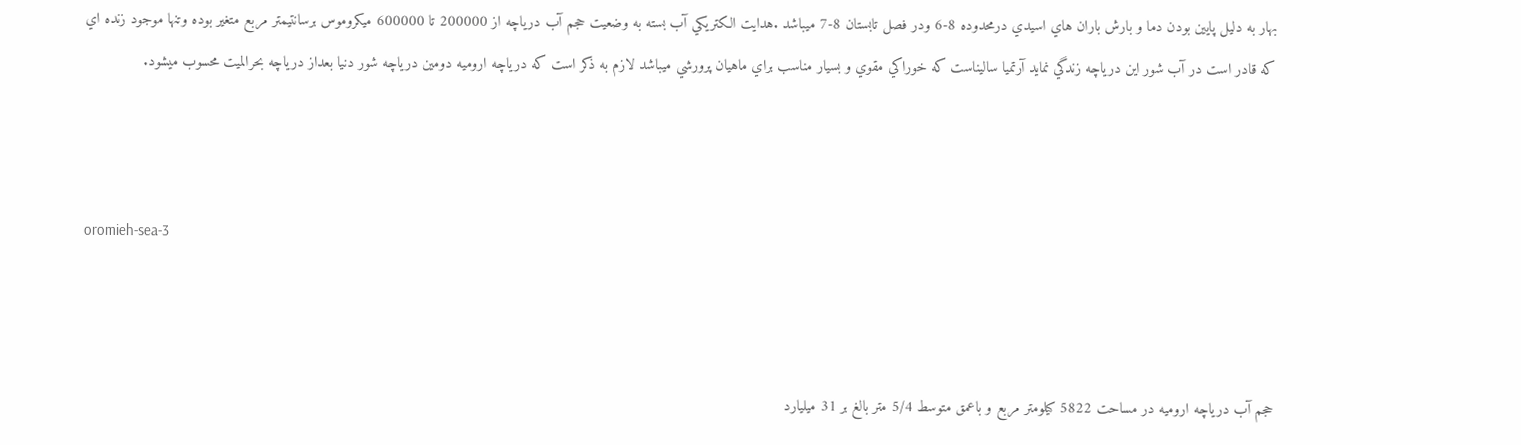بهار به دليل پايين بودن دما و بارش باران هاي اسيدي درمحدوده 8-6 ودر فصل تابستان 8-7 ميباشد .هدايت الكتريكي آب بسته به وضعيت حجم آب درياچه از 200000 تا 600000 ميكروموس برسانتيمتر مربع متغير بوده وتنها موجود زنده اي كه قادر است در آب شور اين درياچه زندگي نمايد آرتميا ساليناست كه خوراكي مقوي و بسيار مناسب براي ماهيان پرورشي ميباشد لازم به ذكر است كه درياچه اروميه دومين درياچه شور دنيا بعداز درياچه بحرالميت محسوب ميشود.



oromieh-sea-3



حجم آب درياچه اروميه در مساحت 5822 كيلومتر مربع و باعمق متوسط 5/4 متر بالغ بر 31 ميليارد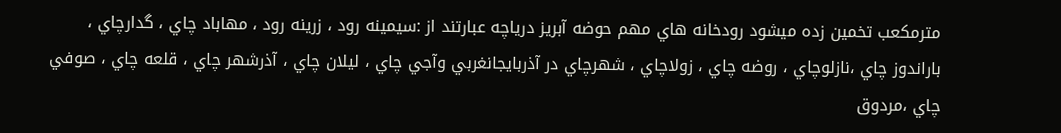مترمكعب تخمين زده ميشود رودخانه هاي مهم حوضه آبريز درياچه عبارتند از :سيمينه رود ، زرينه رود ، مهاباد چاي ، گدارچاي ، باراندوز چاي ،نازلوچاي ، روضه چاي ، زولاچاي ، شهرچاي در آذربايجانغربي وآجي چاي ، ليلان چاي ، آذرشهر چاي ، قلعه چاي ، صوفي چاي ،مردوق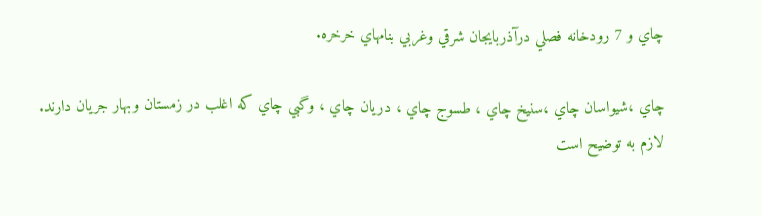چاي و 7 رودخانه فصلي درآذربايجان شرقي وغربي بنامهاي خرخره.

چاي ،شيواسان چاي ،سنيخ چاي ، طسوج چاي ، دريان چاي ، وگبي چاي كه اغلب در زمستان وبهار جريان دارند.
لازم به توضیح است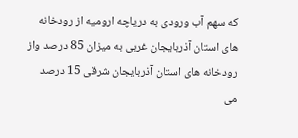که سهم آب ورودی به دریاچه ارومیه از رودخانه های استان آذربایجان غربی به میزان 85 درصد واز رودخانه های استان آذربایجان شرقی 15 درصد می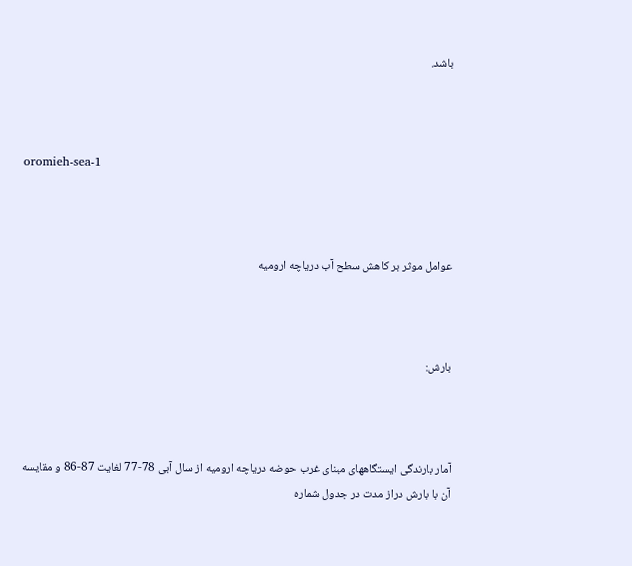باشد.



oromieh-sea-1



عوامل موثر بر كاهش سطح آب درياچه اروميه



بارش:



آمار بارندگی ایستگاههای مبنای غرب حوضه دریاچه ارومیه از سال آبی 78-77 لغایت 87-86 و مقایسه آن با بارش دراز مدت در جدول شماره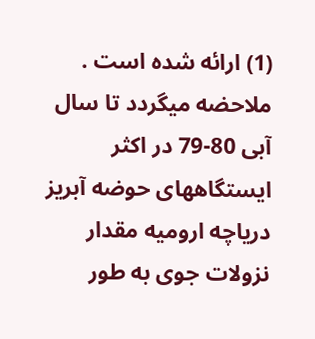(1) ارائه شده است . ملاحضه میگردد تا سال آبی 80-79 در اکثر ایستگاههای حوضه آبریز دریاچه ارومیه مقدار نزولات جوی به طور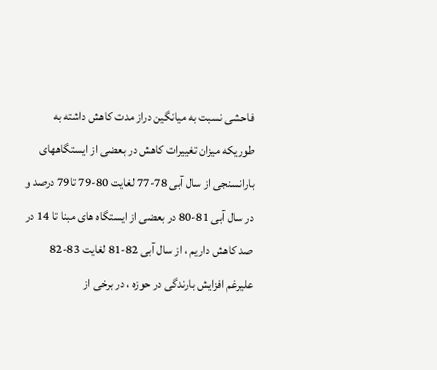فاحشی نسبت به میانگین دراز مدت کاهش داشته به طوریکه میزان تغییرات کاهش در بعضی از ایستگاههای بارانسنجی از سال آبی 78-77 لغایت 80-79 تا79 درصد و در سال آبی 81-80 در بعضی از ایستگاه های مبنا تا 14 در صد کاهش داریم ، از سال آبی 82-81 لغایت 83-82 علیرغم افزایش بارندگی در حوزه ، در برخی از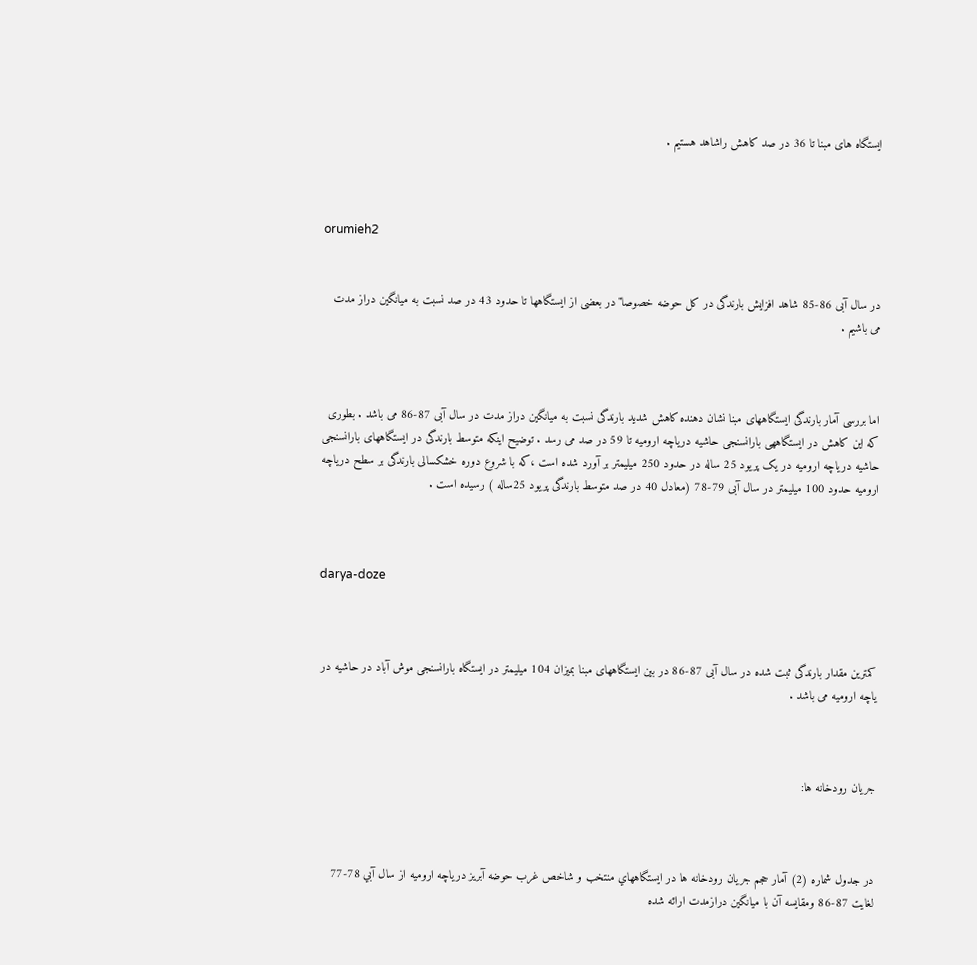ایستگاه های مبنا تا 36 در صد کاهش راشاهد هستیم .



orumieh2


در سال آبی 86-85 شاهد افزایش بارندگی در کل حوضه خصوصا"در بعضی از ایستگاهها تا حدود 43 در صد نسبت به میانگین دراز مدت می باشیم .



اما بررسی آمار بارندگی ایستگاههای مبنا نشان دهنده کاهش شدید بارندگی نسبت به میانگین دراز مدت در سال آبی 87-86 می باشد . بطوری که این کاهش در ایستگاههی بارانسنجی حاشیه دریاچه ارومیه تا 59 در صد می رسد . توضیح اینکه متوسط بارندگی در ایستگاههای بارانسنجی حاشیه دریاچه ارومیه در یک پریود 25 ساله در حدود 250 میلیمتر بر آورد شده است ،که با شروع دوره خشکسالی بارندگی بر سطح دریاچه ارومیه حدود 100 میلیمتر در سال آبی 79-78 (معادل 40 در صد متوسط بارندگی پریود 25ساله ) رسیده است .



darya-doze



کمترین مقدار بارندگی ثبت شده در سال آبی 87-86 در بین ایستگاههای مبنا بمیزان 104 میلیمتر در ایستگاه بارانسنجی موش آباد در حاشیه در یاچه ارومیه می باشد .



جريان رودخانه ها:



در جدول شماره (2) آمار حجم جريان رودخانه ها در ايستگاههاي منتخب و شاخص غرب حوضه آبريز درياچه اروميه از سال آبي 78-77 لغايت 87-86 ومقايسه آن با ميانگين درازمدت ارائه شده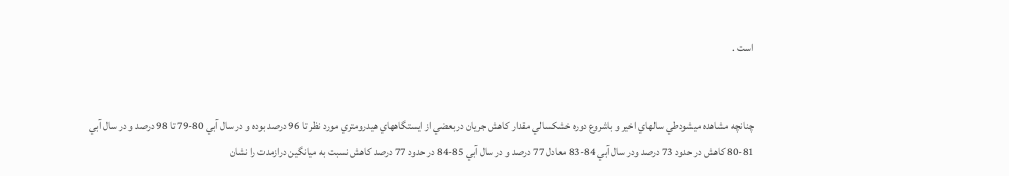است .


چنانچه مشاهده ميشودطي سالهاي اخير و باشروع دوره خشكسالي مقدار کاهش جريان دربعضي از ایستگاههاي هيدرومتري مورد نظر تا 96 درصد بوده و در سال آبي 80-79 تا 98 درصد و در سال آبي 81-80 كاهش در حدود 73 درصد ودر سال آبي 84-83 معادل 77 درصد و در سال آبي 85-84 در حدود 77 درصد كاهش نسبت به ميانگين درازمدت را نشان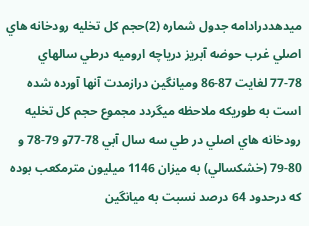ميدهددرادامه جدول شماره (2)حجم كل تخليه رودخانه هاي اصلي غرب حوضه آبريز درياچه اروميه درطي سالهاي 78-77 لغايت 87-86 وميانگين درازمدت آنها آورده شده است به طوريكه ملاحظه ميگردد مجموع حجم كل تخليه رودخانه هاي اصلي در طي سه سال آبي 78-77و 79-78 و 80-79 (خشكسالي) به ميزان 1146 ميليون مترمكعب بوده كه درحدود 64 درصد نسبت به ميانگين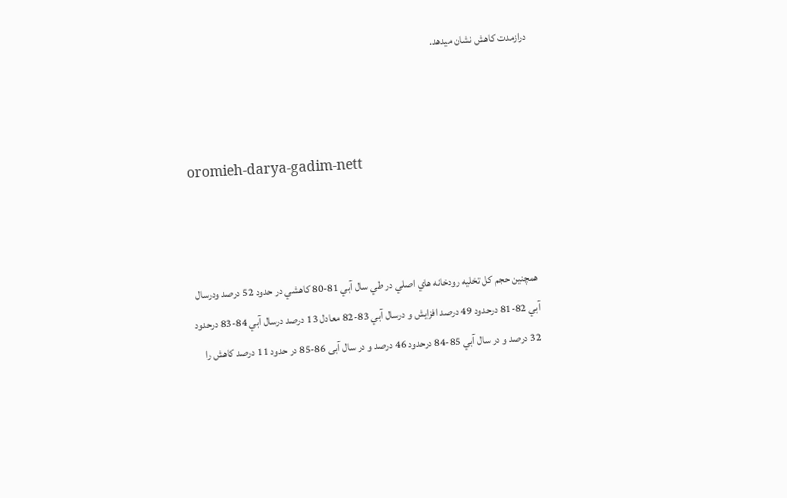درازمدت كاهش نشان ميدهد.



oromieh-darya-gadim-nett



همچنين حجم كل تخليه رودخانه هاي اصلي در طي سال آبي 81-80 كاهشي در حدود 52 درصد ودرسال آبي 82-81 درحدود 49 درصد افزایش و درسال آبي 83-82 معادل 13 درصد درسال آبي 84-83 درحدود 32 درصد و در سال آبي 85-84 درحدود 46 درصد و در سال آبی 86-85 در حدود 11 درصد کاهش را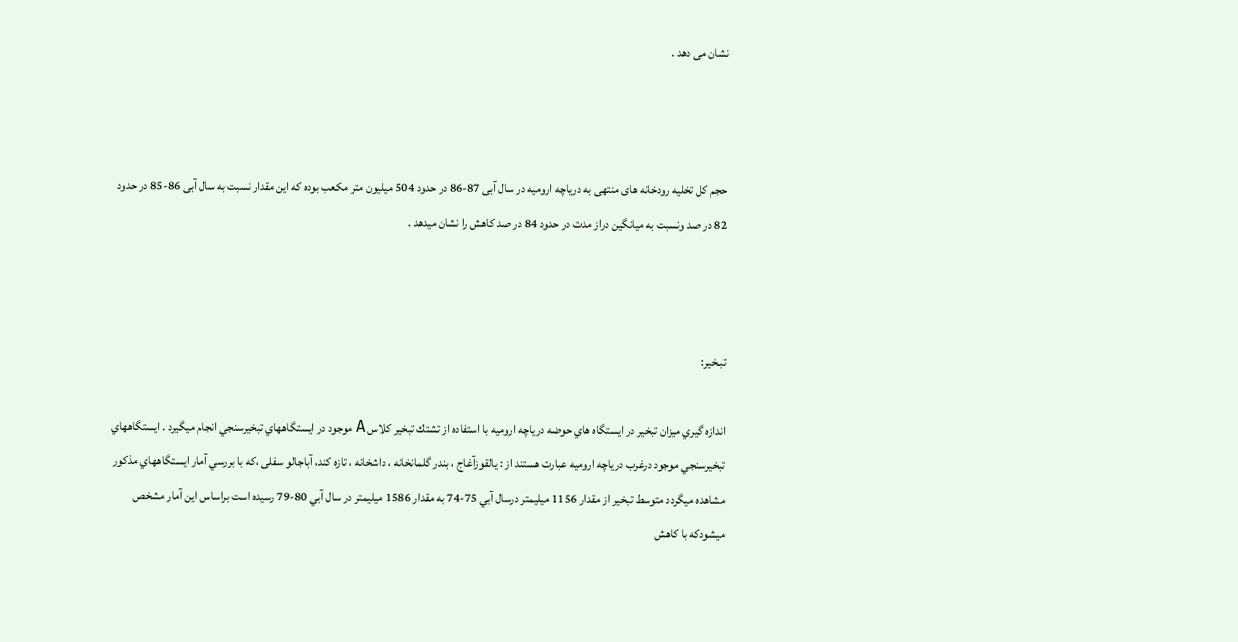نشان می دهد .



حجم کل تخلیه رودخانه های منتهی به دریاچه ارومیه در سال آبی 87-86 در حدود 504 میلیون متر مکعب بوده که این مقدار نسبت به سال آبی 86-85 در حدود 82 در صد ونسبت به میانگین دراز مدت در حدود 84 در صد کاهش را نشان میدهد .



تبـخير:

اندازه گيري ميزان تبخير در ايستگاه هاي حوضه درياچه اروميه با استفاده از تشتك تبخير كلاس A موجود در ايستگاههاي تبخيرسنجي انجام ميگيرد . ايستگاههاي تبخيرسنجي موجود درغرب درياچه اروميه عبارت هستند از : يالقوزآغاج ، بندر گلمانخانه ، داشخانه ، تازه كند، آباجالو سفلی ،كه با بررسي آمار ايستگاههاي مذكور مشاهده ميگردد متوسط تبخير از مقدار 1156 ميليمتر درسال آبي 75-74 به مقدار 1586 ميليمتر در سال آبي 80-79 رسيده است براساس اين آمار مشخص ميشودكه با كاهش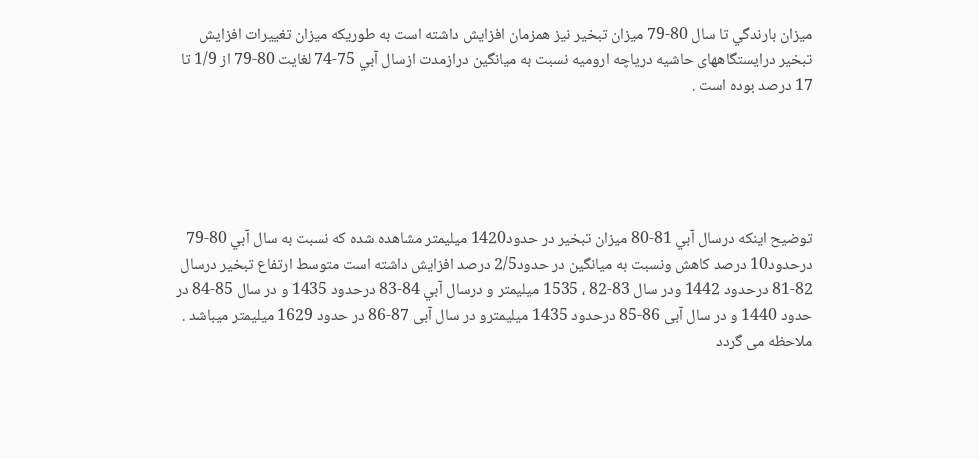ميزان بارندگي تا سال 80-79 ميزان تبخير نيز همزمان افزايش داشته است به طوريكه ميزان تغييرات افزايش تبخير درايستگاههای حاشیه دریاچه ارومیه نسبت به ميانگين درازمدت ازسال آبي 75-74 لغايت 80-79 از 1/9 تا 17 درصد بوده است .





توضيح اينكه درسال آبي 81-80 ميزان تبخير در حدود1420 ميليمتر مشاهده شده كه نسبت به سال آبي 80-79 درحدود10 درصد كاهش ونسبت به ميانگين در حدود2/5 درصد افزايش داشته است متوسط ارتفاع تبخير درسال 82-81 درحدود 1442 ودر سال 83-82 ، 1535 ميليمتر و درسال آبي 84-83 درحدود 1435 و در سال 85-84 در حدود 1440 و در سال آبی 86-85 درحدود 1435 ميليمترو در سال آبی 87-86 در حدود 1629 میلیمتر ميباشد . ملاحظه می گردد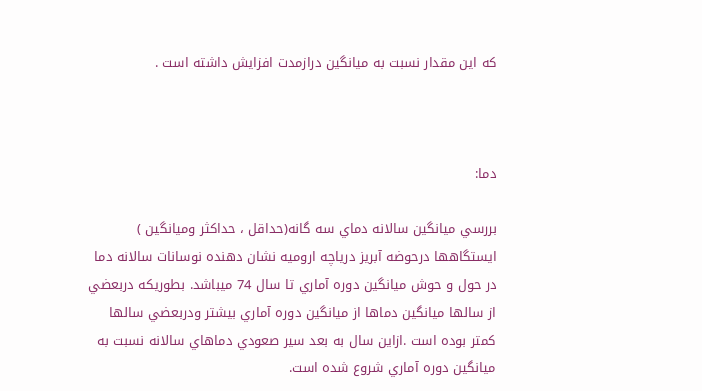که این مقدار نسبت به میانگین درازمدت افزایش داشته است .



دما:

بررسي ميانگين سالانه دماي سه گانه(حداقل ، حداكثر وميانگين ) ايستگاهها درحوضه آبريز درياچه اروميه نشان دهنده نوسانات سالانه دما در حول و حوش ميانگين دوره آماري تا سال 74 ميباشد. بطوريكه دربعضي از سالها ميانگين دماها از ميانگين دوره آماري بيشتر ودربعضي سالها كمتر بوده است .ازاين سال به بعد سير صعودي دماهاي سالانه نسبت به ميانگين دوره آماري شروع شده است.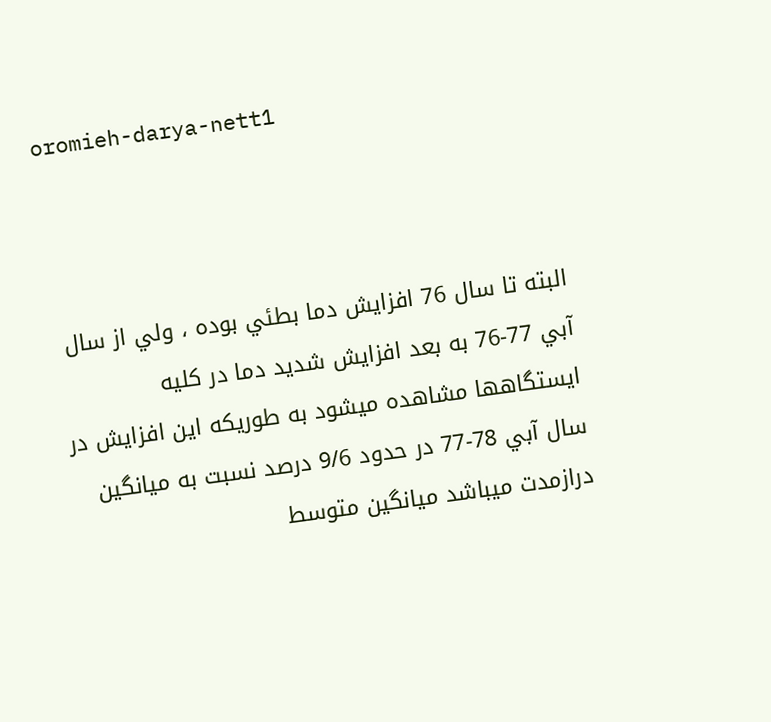oromieh-darya-nett1



البته تا سال 76 افزايش دما بطئي بوده ، ولي از سال آبي 77-76 به بعد افزايش شديد دما در كليه ايستگاهها مشاهده ميشود به طوريكه اين افزايش در سال‌ آبي 78-77 در حدود 9/6 درصد نسبت به ميانگين درازمدت ميباشد ميانگين متوسط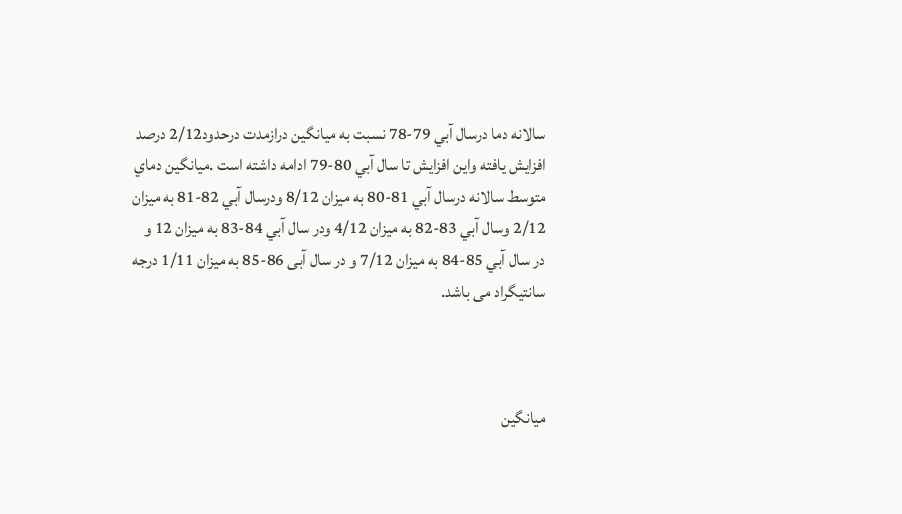سالانه دما درسال آبي 79-78 نسبت به ميانگين درازمدت درحدود2/12 درصد افزايش يافته واين افزايش تا سال آبي 80-79 ادامه داشته است .ميانگين دماي متوسط سالانه درسال آبي 81-80 به ميزان 8/12 ودرسال آبي 82-81 به ميزان 2/12 وسال آبي 83-82 به ميزان 4/12 ودر سال آبي 84-83 به ميزان 12 و در سال آبي 85-84 به ميزان 7/12 و در سال آبی 86-85 به میزان 1/11 درجه سانتیگراد می باشد.



میانگین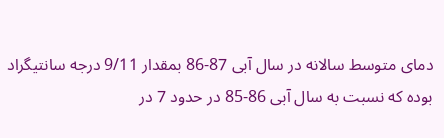دمای متوسط سالانه در سال آبی 87-86 بمقدار 9/11 درجه سانتیگراد بوده که نسبت به سال آبی 86-85 در حدود 7 در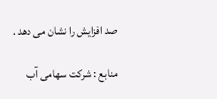صد افزایش را نشان می دهد .

منابع : شرکت سهامی آب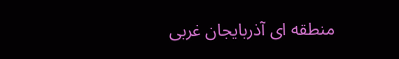منطقه ای آذربايجان غربی